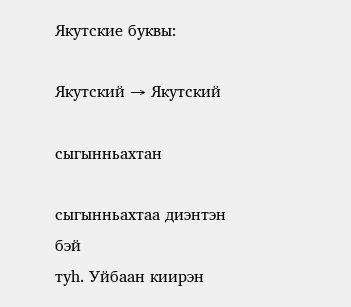Якутские буквы:

Якутский → Якутский

сыгынньахтан

сыгынньахтаа диэнтэн бэй
туһ. Уйбаан киирэн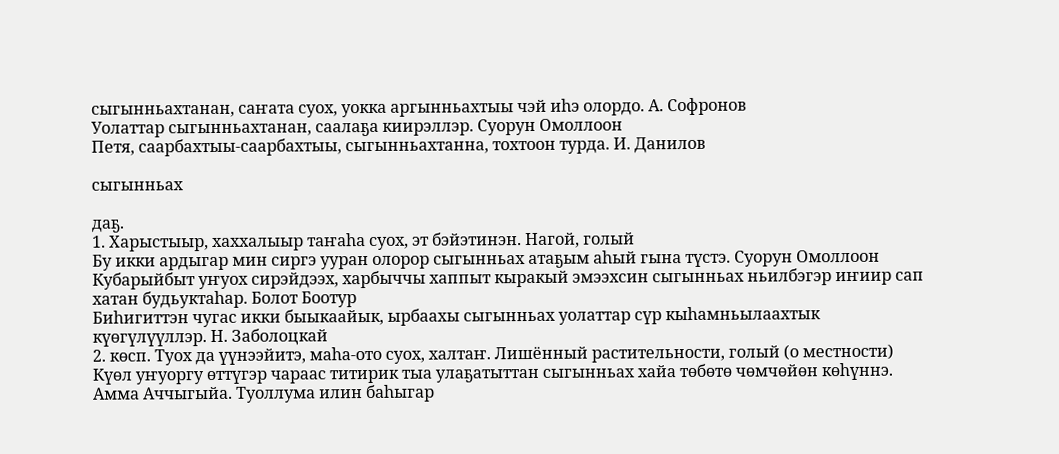сыгынньахтанан, саҥата суох, уокка аргынньахтыы чэй иһэ олордо. А. Софронов
Уолаттар сыгынньахтанан, саалаҕа киирэллэр. Суорун Омоллоон
Петя, саарбахтыы-саарбахтыы, сыгынньахтанна, тохтоон турда. И. Данилов

сыгынньах

даҕ.
1. Харыстыыр, хаххалыыр таҥаһа суох, эт бэйэтинэн. Нагой, голый
Бу икки ардыгар мин сиргэ ууран олорор сыгынньах атаҕым аһый гына түстэ. Суорун Омоллоон
Кубарыйбыт уҥуох сирэйдээх, харбыччы хаппыт кыракый эмээхсин сыгынньах ньилбэгэр иҥиир сап хатан будьуктаһар. Болот Боотур
Биһигиттэн чугас икки быыкаайык, ырбаахы сыгынньах уолаттар сүр кыһамньылаахтык күөгүлүүллэр. Н. Заболоцкай
2. көсп. Туох да үүнээйитэ, маһа-ото суох, халтаҥ. Лишённый растительности, голый (о местности)
Күөл уҥуоргу өттүгэр чараас титирик тыа улаҕатыттан сыгынньах хайа төбөтө чөмчөйөн көһүннэ. Амма Аччыгыйа. Туоллума илин баһыгар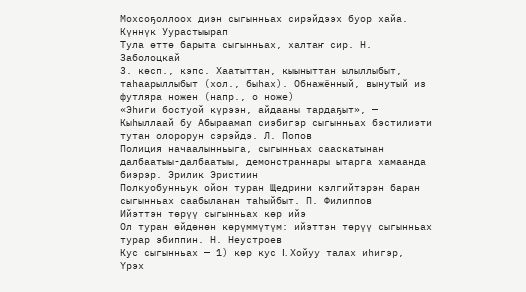Мохсоҕоллоох диэн сыгынньах сирэйдээх буор хайа. Күннүк Уурастыырап
Тула өттө барыта сыгынньах, халтаҥ сир. Н. Заболоцкай
3. көсп., кэпс. Хаатыттан, кыыныттан ылыллыбыт, таһаарыллыбыт (хол., быһах). Обнажённый, вынутый из футляра ножен (напр., о ноже)
«Эһиги бостуой күрээн, айдааны тардаҕыт», — Кыһыллаай бу Абыраамап сиэбигэр сыгынньах бэстилиэти тутан олорорун сэрэйдэ. Л. Попов
Полиция начаалынньыга, сыгынньах сааскатынан далбаатыы-далбаатыы, демонстраннары ытарга хамаанда биэрэр. Эрилик Эристиин
Полкуобунньук ойон туран Щедрини кэлгийтэрэн баран сыгынньах саабыланан таһыйбыт. П. Филиппов
Ийэттэн төрүү сыгынньах көр ийэ
Ол туран өйдөнөн көрүммүтүм: ийэттэн төрүү сыгынньах турар эбиппин. Н. Неустроев
Кус сыгынньах — 1) көр кус I. Хойуу талах иһигэр, Үрэх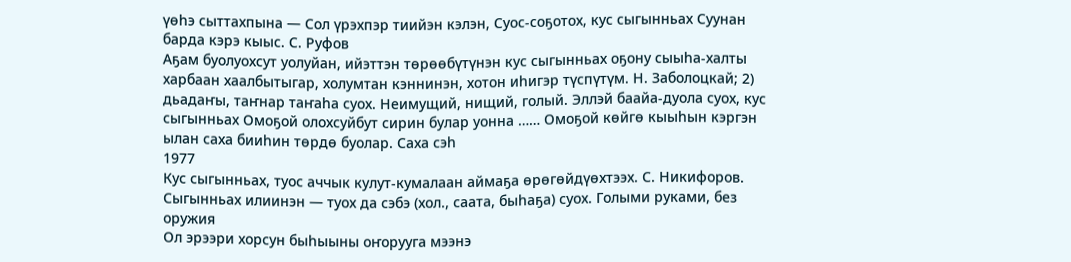үөһэ сыттахпына — Сол үрэхпэр тиийэн кэлэн, Суос-соҕотох, кус сыгынньах Суунан барда кэрэ кыыс. С. Руфов
Аҕам буолуохсут уолуйан, ийэттэн төрөөбүтүнэн кус сыгынньах оҕону сыыһа-халты харбаан хаалбытыгар, холумтан кэннинэн, хотон иһигэр түспүтүм. Н. Заболоцкай; 2) дьадаҥы, таҥнар таҥаһа суох. Неимущий, нищий, голый. Эллэй баайа-дуола суох, кус сыгынньах Омоҕой олохсуйбут сирин булар уонна …… Омоҕой көйгө кыыһын кэргэн ылан саха бииһин төрдө буолар. Саха сэһ
1977
Кус сыгынньах, туос аччык кулут-кумалаан аймаҕа өрөгөйдүөхтээх. С. Никифоров. Сыгынньах илиинэн — туох да сэбэ (хол., саата, быһаҕа) суох. Голыми руками, без оружия
Ол эрээри хорсун быһыыны оҥорууга мээнэ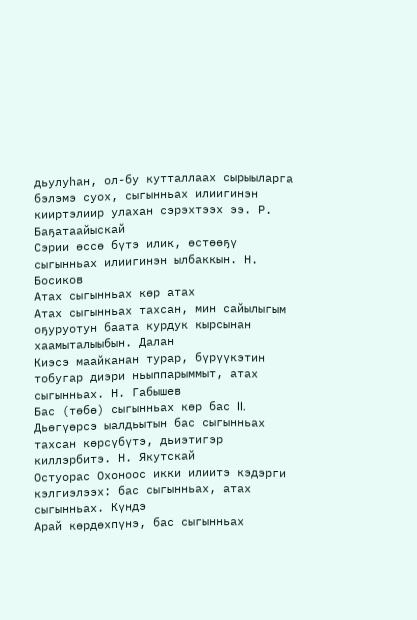дьулуһан, ол-бу кутталлаах сырыыларга бэлэмэ суох, сыгынньах илиигинэн кииртэлиир улахан сэрэхтээх ээ. Р. Баҕатаайыскай
Сэрии өссө бүтэ илик, өстөөҕү сыгынньах илиигинэн ылбаккын. Н. Босиков
Атах сыгынньах көр атах
Атах сыгынньах тахсан, мин сайылыгым оҕуруотун баата курдук кырсынан хаамыталыыбын. Далан
Киэсэ маайканан турар, бүрүүкэтин тобугар диэри ньыппарыммыт, атах сыгынньах. Н. Габышев
Бас (төбө) сыгынньах көр бас II. Дьөгүөрсэ ыалдьытын бас сыгынньах тахсан көрсүбүтэ, дьиэтигэр киллэрбитэ. Н. Якутскай
Остуорас Охоноос икки илиитэ кэдэрги кэлгиэлээх: бас сыгынньах, атах сыгынньах. Күндэ
Арай көрдөхпүнэ, бас сыгынньах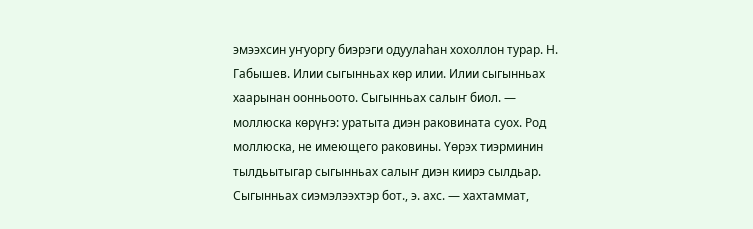эмээхсин уҥуоргу биэрэги одуулаһан хохоллон турар. Н. Габышев. Илии сыгынньах көр илии. Илии сыгынньах хаарынан оонньоото. Сыгынньах салыҥ биол. — моллюска көрүҥэ: уратыта диэн раковината суох. Род моллюска, не имеющего раковины. Үөрэх тиэрминин тылдьытыгар сыгынньах салыҥ диэн киирэ сылдьар. Сыгынньах сиэмэлээхтэр бот., э. ахс. — хахтаммат,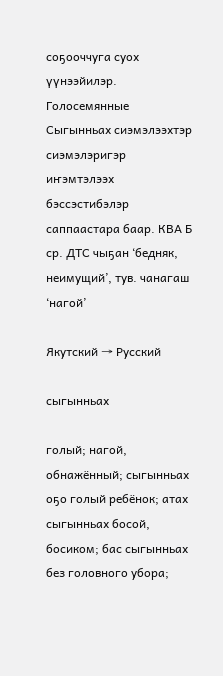соҕооччуга суох үүнээйилэр. Голосемянные
Сыгынньах сиэмэлээхтэр сиэмэлэригэр иҥэмтэлээх бэссэстибэлэр саппаастара баар. КВА Б
ср. ДТС чыҕан ‘бедняк, неимущий’, тув. чанагаш ‘нагой’

Якутский → Русский

сыгынньах

голый; нагой, обнажённый; сыгынньах оҕо голый ребёнок; атах сыгынньах босой, босиком; бас сыгынньах без головного убора;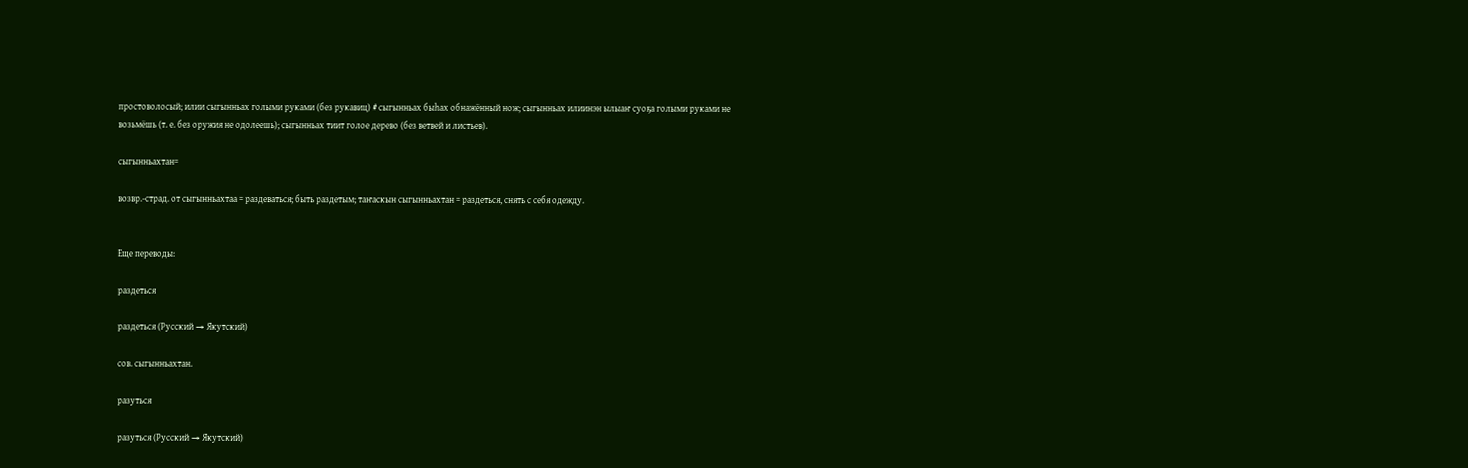простоволосый; илии сыгынньах голыми руками (без рукавиц) # сыгынньах быһах обнажённый нож; сыгынньах илиинэн ылыаҥ суоҕа голыми руками не возьмёшь (т. е. без оружия не одолеешь); сыгынньах тиит голое дерево (без ветвей и листьев).

сыгынньахтан=

возвр.-страд. от сыгынньахтаа = раздеваться; быть раздетым; таҥаскын сыгынньахтан = раздеться, снять с себя одежду.


Еще переводы:

раздеться

раздеться (Русский → Якутский)

сов. сыгынньахтан.

разуться

разуться (Русский → Якутский)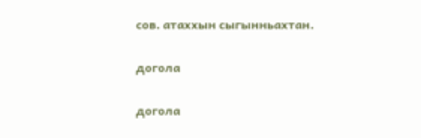сов. атаххын сыгынньахтан.

догола

догола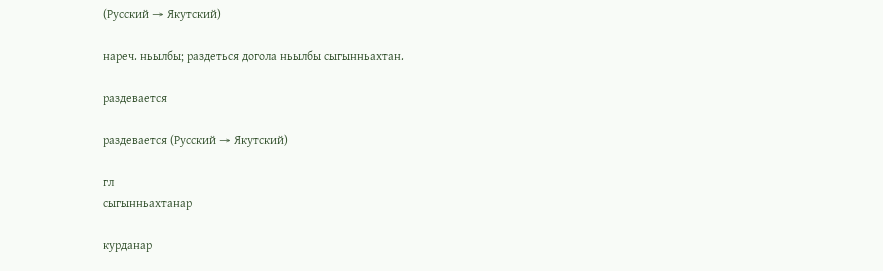(Русский → Якутский)

нареч. ньылбы; раздеться догола ньылбы сыгынньахтан.

раздевается

раздевается (Русский → Якутский)

гл
сыгынньахтанар

курданар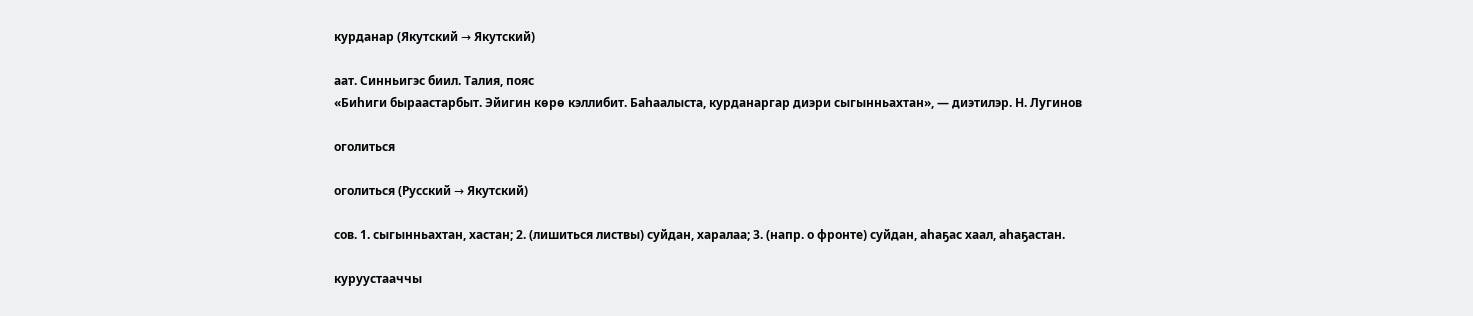курданар (Якутский → Якутский)

аат. Синньигэс биил. Талия, пояс
«Биһиги быраастарбыт. Эйигин көрө кэллибит. Баһаалыста, курданаргар диэри сыгынньахтан», — диэтилэр. Н. Лугинов

оголиться

оголиться (Русский → Якутский)

сов. 1. сыгынньахтан, хастан; 2. (лишиться листвы) суйдан, харалаа; 3. (напр. о фронте) суйдан, аһаҕас хаал, аһаҕастан.

куруустааччы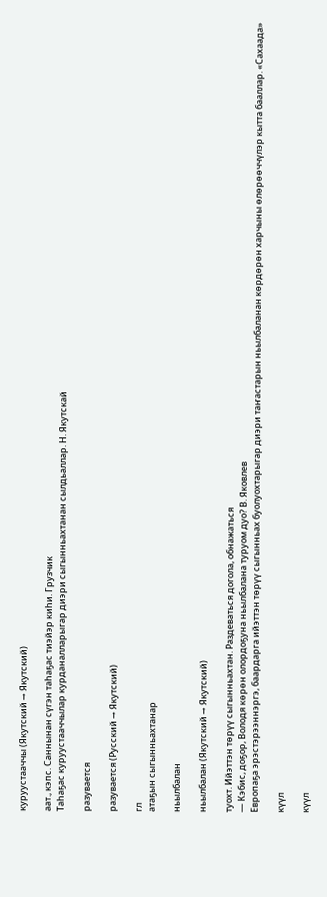куруустааччы (Якутский → Якутский)

аат., кэпс. Саннынан сүгэн таһаҕас тиэйэр киһи. Грузчик
Таһаҕас куруустааччылар курданалларыгар диэри сыгынньахтанан сылдьаллар. Н. Якутскай

разувается

разувается (Русский → Якутский)

гл
атаҕын сыгынньахтанар

ньылбалан

ньылбалан (Якутский → Якутский)

туохт. Ийэттэн төрүү сыгынньахтан. Раздеваться догола, обнажаться
— Кэбис, доҕор, Володя көрөн олордоҕуна ньылбалана туруом дуо? В. Яковлев
Европаҕа эрэстэрээннэргэ, баардарга ийэттэн төрүү сыгынньах буолуохтарыгар диэри таҥастарын ньылбаланан көрдөрөн харчыны өлөрөөччүлэр кытта бааллар. «Сахаада»

күүл

күүл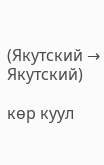(Якутский → Якутский)

көр куул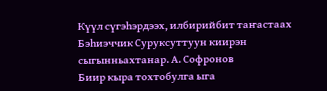Күүл сүгэһэрдээх, илбирийбит таҥастаах Бэһиэччик Суруксуттуун киирэн сыгынньахтанар. А. Софронов
Биир кыра тохтобулга ыга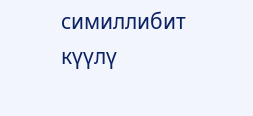симиллибит күүлү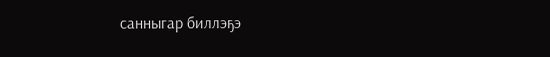санныгар биллэҕэ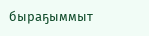быраҕыммыт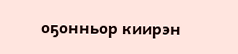оҕонньор киирэн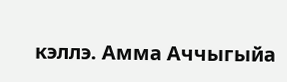кэллэ. Амма Аччыгыйа